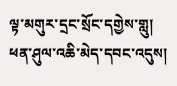ལྟ་མགུར་དྲང་སྲོང་དགྱེས་གླུ།
ཕན་ཤུལ་འཆི་མེད་དབང་འདུས།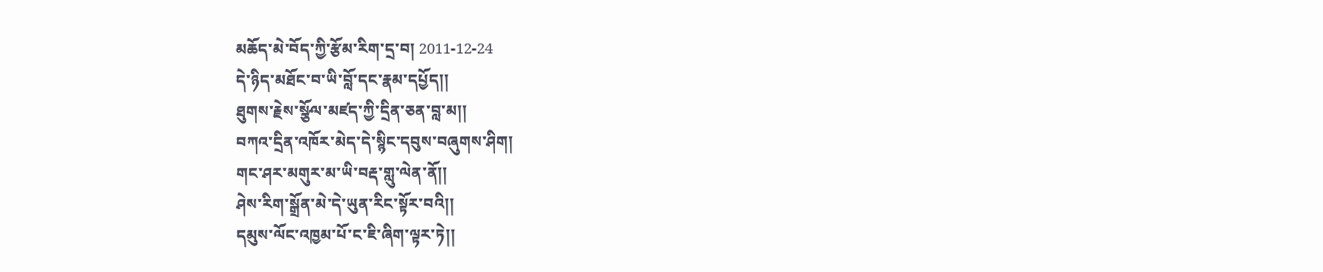མཆོད་མེ་བོད་ཀྱི་རྩོམ་རིག་དྲ་བ། 2011-12-24
དེ་ཉིད་མཐོང་བ་ཡི་བློ་དང་རྣམ་དཔྱོད།།
ཐུགས་རྗེས་སྩོལ་མཛད་ཀྱི་དྲིན་ཅན་བླ་མ།།
བཀའ་དྲིན་འཁོར་མེད་དེ་སྙིང་དབུས་བཞུགས་ཤིག།
གང་ཤར་མགུར་མ་ཡི་བརྡ་གླུ་ལེན་ནོ།།
ཤེས་རིག་སྒྲོན་མེ་དེ་ཡུན་རིང་སྟོར་བའི།།
དམུས་ལོང་འཁྱམ་པོ་ང་ཇི་ཞིག་ལྟར་ཏེ།།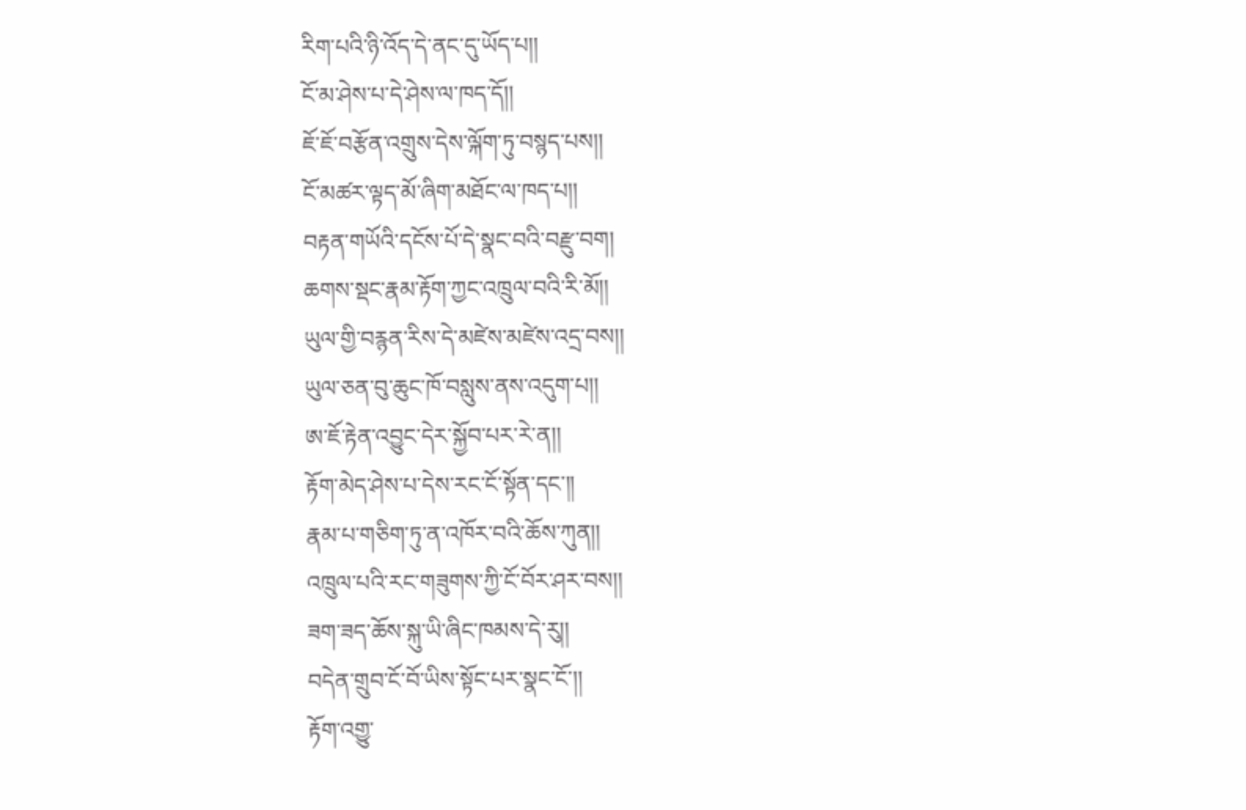རིག་པའི་ཉི་འོད་དེ་ནང་དུ་ཡོད་པ།།
ངོ་མ་ཤེས་པ་དེ་ཤེས་ལ་ཁད་དོ།།
ཇོ་ཇོ་བརྩོན་འགྲུས་དེས་ལྐོག་ཏུ་བསྙད་པས།།
ངོ་མཚར་ལྟད་མོ་ཞིག་མཐོང་ལ་ཁད་པ།།
བརྟན་གཡོའི་དངོས་པོ་དེ་སྣང་བའི་བརྫུ་བག།
ཆགས་སྡང་རྣམ་རྟོག་ཀྱང་འཁྲུལ་བའི་རི་མོ།།
ཡུལ་གྱི་བརྙན་རིས་དེ་མཛེས་མཛེས་འདྲ་བས།།
ཡུལ་ཅན་བུ་ཆུང་ཁོ་བསླུས་ནས་འདུག་པ།།
ཨ་ཇོ་རྟེན་འབྱུང་དེར་སྐྱོབ་པར་རེ་ན།།
རྟོག་མེད་ཤེས་པ་དེས་རང་ངོ་སྟོན་དང་།།
རྣམ་པ་གཅིག་ཏུ་ན་འཁོར་བའི་ཆོས་ཀུན།།
འཁྲུལ་པའི་རང་གཟུགས་ཀྱི་ངོ་བོར་ཤར་བས།།
ཟག་ཟད་ཆོས་སྐུ་ཡི་ཞིང་ཁམས་དེ་རུ།།
བདེན་གྲུབ་ངོ་བོ་ཡིས་སྟོང་པར་སྣང་ངོ་།།
རྟོག་འགྱུ་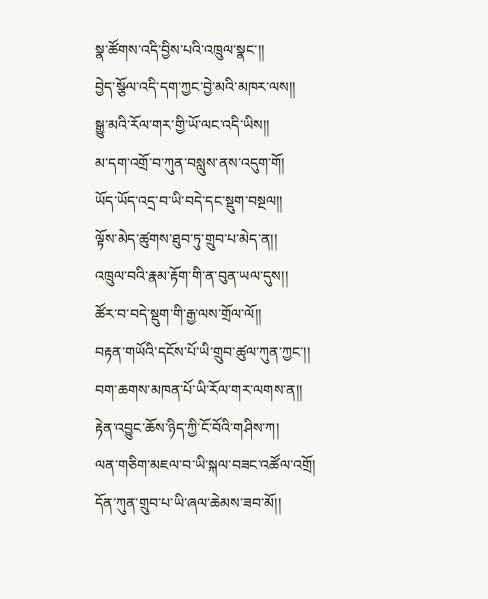སྣ་ཚོགས་འདི་བྱིས་པའི་འཁྲུལ་སྣང་།།
བྱེད་སྩོལ་འདི་དག་ཀྱང་བྱེ་མའི་མཁར་ལས།།
སྒྱུ་མའི་རོལ་གར་གྱི་ཡོ་ལང་འདི་ཡིས།།
མ་དག་འགྲོ་བ་ཀུན་བསླུས་ནས་འདུག་གོ།
ཡོད་ཡོད་འདྲ་བ་ཡི་བདེ་དང་སྡུག་བསྔལ།།
ལྟོས་མེད་ཚུགས་ཐུབ་ཏུ་གྲུབ་པ་མེད་ན།།
འཁྲུལ་བའི་རྣམ་རྟོག་གི་ན་བུན་ཡལ་དུས།།
ཚོར་བ་བདེ་སྡུག་གི་རྒྱ་ལས་གྲོལ་ལོ།།
བརྟན་གཡོའི་དངོས་པོ་ཡི་གྲུབ་ཚུལ་ཀུན་ཀྱང་།།
བག་ཆགས་མཁན་པོ་ཡི་རོལ་གར་ལགས་ན།།
རྟེན་འབྱུང་ཆོས་ཉིད་ཀྱི་ངོ་བོའི་གཤིས་ཀ།
ལན་གཅིག་མཇལ་བ་ཡི་སྐལ་བཟང་འཚོལ་འགྲོ།
དོན་ཀུན་གྲུབ་པ་ཡི་ཞལ་ཆེམས་ཟབ་མོ།།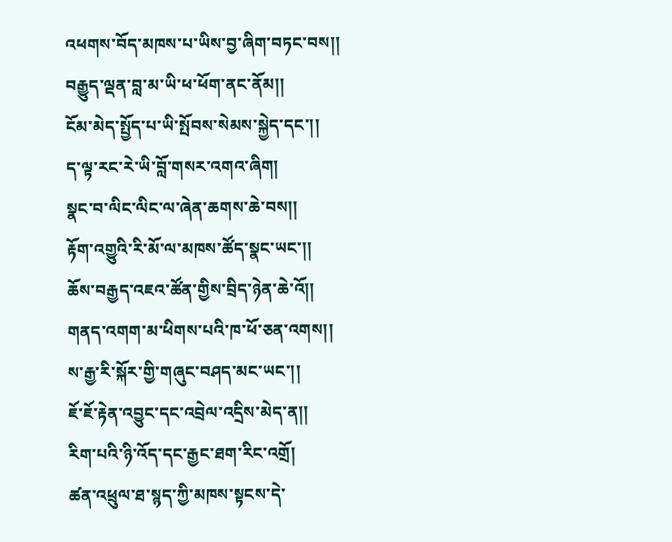འཕགས་བོད་མཁས་པ་ཡིས་བྱ་ཞིག་བཏང་བས།།
བརྒྱུད་ལྡན་བླ་མ་ཡི་ཕ་ཕོག་ནང་ནོམ།།
ངོམ་མེད་སྤྱོད་པ་ཡི་སྤོབས་སེམས་སྐྱེད་དང་།།
ད་ལྟ་རང་རེ་ཡི་བློ་གསར་འགའ་ཞིག།
སྣང་བ་ལིང་ལིང་ལ་ཞེན་ཆགས་ཆེ་བས།།
རྟོག་འགྱུའི་རི་མོ་ལ་མཁས་ཚོད་སྣང་ཡང་།།
ཆོས་བརྒྱད་འཇའ་ཚོན་གྱིས་བྲིད་ཉེན་ཆེ་འོ།།
གནད་འགག་མ་ཕིགས་པའི་ཁ་ཕོ་ཅན་འགས།།
ས་རྒྱ་རི་སྐོར་གྱི་གཞུང་བཤད་མང་ཡང་།།
ཇོ་ཇོ་རྟེན་འབྱུང་དང་འབྲེལ་འདྲིས་མེད་ན།།
རིག་པའི་ཉི་འོད་དང་རྒྱང་ཐག་རིང་འགྲོ།
ཚན་འཕྲུལ་ཐ་སྙད་ཀྱི་མཁས་སྟངས་དེ་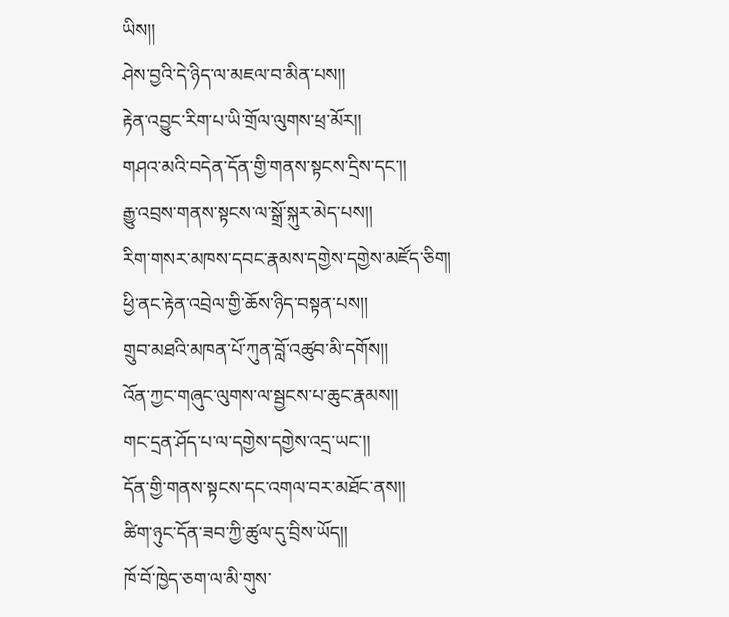ཡིས།།
ཤེས་བྱའི་དེ་ཉིད་ལ་མཇལ་བ་མིན་པས།།
རྟེན་འབྱུང་རིག་པ་ཡི་གྲོལ་ལུགས་ཕྲ་མོར།།
གཤའ་མའི་བདེན་དོན་གྱི་གནས་སྟངས་དྲིས་དང་།།
རྒྱུ་འབྲས་གནས་སྟངས་ལ་སྒྲོ་སྐུར་མེད་པས།།
རིག་གསར་མཁས་དབང་རྣམས་དགྱེས་དགྱེས་མཛོད་ཅིག།
ཕྱི་ནང་རྟེན་འབྲེལ་གྱི་ཆོས་ཉིད་བསྟན་པས།།
གྲུབ་མཐའི་མཁན་པོ་ཀུན་བློ་འཚུབ་མི་དགོས།།
འོན་ཀྱང་གཞུང་ལུགས་ལ་སྦྱངས་པ་ཆུང་རྣམས།།
གང་དྲན་ཤོད་པ་ལ་དགྱེས་དགྱེས་འདྲ་ཡང་།།
དོན་གྱི་གནས་སྟངས་དང་འགལ་བར་མཐོང་ནས།།
ཚིག་ཉུང་དོན་ཟབ་ཀྱི་ཚུལ་དུ་བྲིས་ཡོད།།
ཁོ་བོ་ཁྱེད་ཅག་ལ་མི་གུས་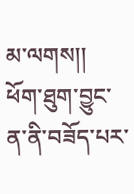མ་ལགས།།
ཕོག་ཐུག་བྱུང་ན་ནི་བཟོད་པར་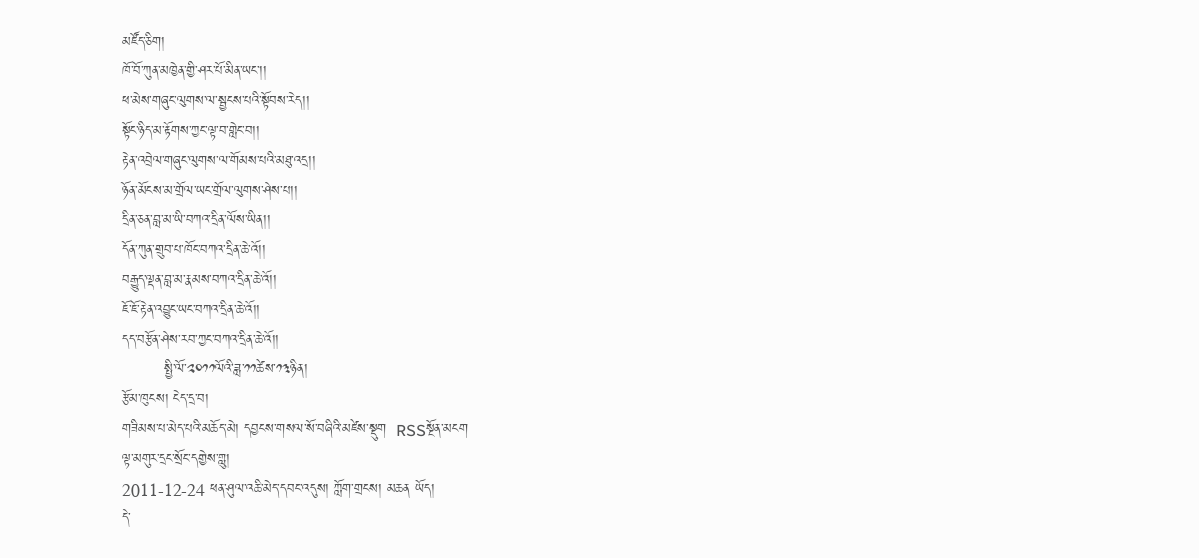མཛོད་ཅིག།
ཁོ་བོ་ཀུན་མཁྱེན་གྱི་ཤར་པོ་མིན་ཡང་།།
ཕ་མེས་གཞུང་ལུགས་ལ་སྦྱངས་པའི་སྟོབས་རེད།།
སྟོང་ཉིད་མ་རྟོགས་ཀྱང་ལྟ་བ་གླེང་བ།།
རྟེན་འབྲེལ་གཞུང་ལུགས་ལ་གོམས་པའི་མཐུ་འདྲ།།
ཉོན་མོངས་མ་གྲོལ་ཡང་གྲོལ་ལུགས་ཤེས་པ།།
དྲིན་ཅན་བླ་མ་ཡི་བཀའ་དྲིན་ལོས་ཡིན།།
དོན་ཀུན་གྲུབ་པ་ཁོང་བཀའ་དྲིན་ཆེ་འོ།།
བརྒྱུད་ལྡན་བླ་མ་རྣམས་བཀའ་དྲིན་ཆེ་འོ།།
ཇོ་ཇོ་རྟེན་འབྱུང་ཡང་བཀའ་དྲིན་ཆེ་འོ།།
དད་བརྩོན་ཤེས་རབ་ཀྱང་བཀའ་དྲིན་ཆེ་འོ།།
         སྤྱི་ལོ་༢༠༡༡ལོའི་ཟླ་༡༡ཚེས་༡༣ཉིན།
རྩོམ་ཁུངས། ངེད་དྲ་བ།
གཟིམས་པ་མེད་པའི་མཆོད་མེ། དབྱངས་གསལ་སོ་བཞིའི་མཛེས་སྡུག  RSSསྔོན་མངག
ལྟ་མགུར་དྲང་སྲོང་དགྱེས་གླུ།
2011-12-24 ཕན་ཤུལ་འཆི་མེད་དབང་འདུས། ཀློག་གྲངས། མཆན ཡོད།
དེ་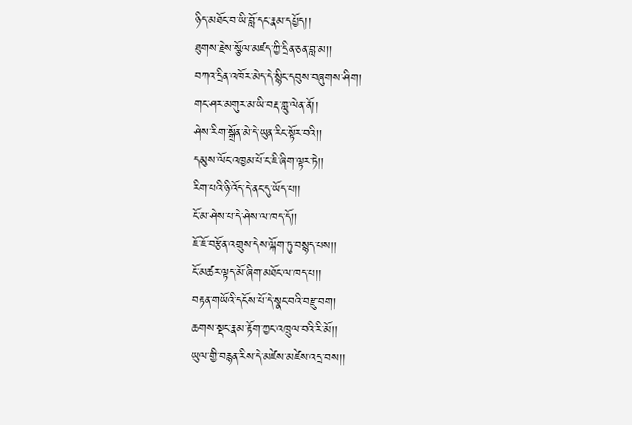ཉིད་མཐོང་བ་ཡི་བློ་དང་རྣམ་དཔྱོད།།
ཐུགས་རྗེས་སྩོལ་མཛད་ཀྱི་དྲིན་ཅན་བླ་མ།།
བཀའ་དྲིན་འཁོར་མེད་དེ་སྙིང་དབུས་བཞུགས་ཤིག།
གང་ཤར་མགུར་མ་ཡི་བརྡ་གླུ་ལེན་ནོ།།
ཤེས་རིག་སྒྲོན་མེ་དེ་ཡུན་རིང་སྟོར་བའི།།
དམུས་ལོང་འཁྱམ་པོ་ང་ཇི་ཞིག་ལྟར་ཏེ།།
རིག་པའི་ཉི་འོད་དེ་ནང་དུ་ཡོད་པ།།
ངོ་མ་ཤེས་པ་དེ་ཤེས་ལ་ཁད་དོ།།
ཇོ་ཇོ་བརྩོན་འགྲུས་དེས་ལྐོག་ཏུ་བསྙད་པས།།
ངོ་མཚར་ལྟད་མོ་ཞིག་མཐོང་ལ་ཁད་པ།།
བརྟན་གཡོའི་དངོས་པོ་དེ་སྣང་བའི་བརྫུ་བག།
ཆགས་སྡང་རྣམ་རྟོག་ཀྱང་འཁྲུལ་བའི་རི་མོ།།
ཡུལ་གྱི་བརྙན་རིས་དེ་མཛེས་མཛེས་འདྲ་བས།།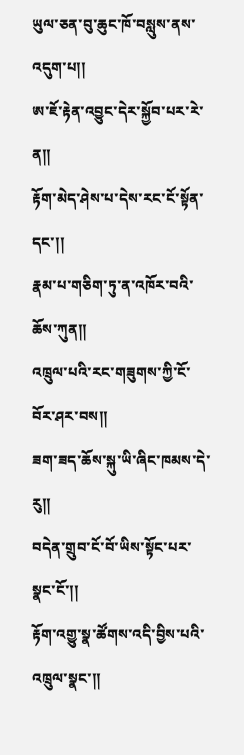ཡུལ་ཅན་བུ་ཆུང་ཁོ་བསླུས་ནས་འདུག་པ།།
ཨ་ཇོ་རྟེན་འབྱུང་དེར་སྐྱོབ་པར་རེ་ན།།
རྟོག་མེད་ཤེས་པ་དེས་རང་ངོ་སྟོན་དང་།།
རྣམ་པ་གཅིག་ཏུ་ན་འཁོར་བའི་ཆོས་ཀུན།།
འཁྲུལ་པའི་རང་གཟུགས་ཀྱི་ངོ་བོར་ཤར་བས།།
ཟག་ཟད་ཆོས་སྐུ་ཡི་ཞིང་ཁམས་དེ་རུ།།
བདེན་གྲུབ་ངོ་བོ་ཡིས་སྟོང་པར་སྣང་ངོ་།།
རྟོག་འགྱུ་སྣ་ཚོགས་འདི་བྱིས་པའི་འཁྲུལ་སྣང་།།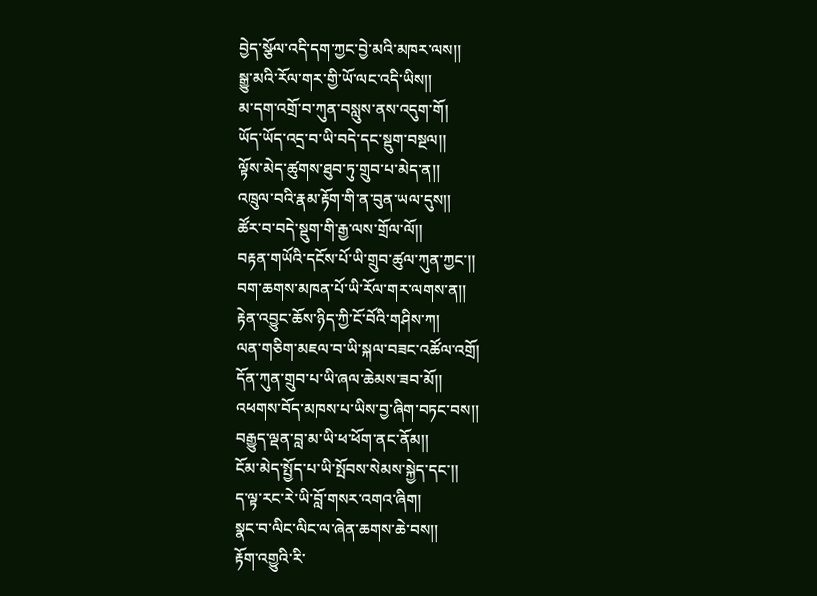བྱེད་སྩོལ་འདི་དག་ཀྱང་བྱེ་མའི་མཁར་ལས།།
སྒྱུ་མའི་རོལ་གར་གྱི་ཡོ་ལང་འདི་ཡིས།།
མ་དག་འགྲོ་བ་ཀུན་བསླུས་ནས་འདུག་གོ།
ཡོད་ཡོད་འདྲ་བ་ཡི་བདེ་དང་སྡུག་བསྔལ།།
ལྟོས་མེད་ཚུགས་ཐུབ་ཏུ་གྲུབ་པ་མེད་ན།།
འཁྲུལ་བའི་རྣམ་རྟོག་གི་ན་བུན་ཡལ་དུས།།
ཚོར་བ་བདེ་སྡུག་གི་རྒྱ་ལས་གྲོལ་ལོ།།
བརྟན་གཡོའི་དངོས་པོ་ཡི་གྲུབ་ཚུལ་ཀུན་ཀྱང་།།
བག་ཆགས་མཁན་པོ་ཡི་རོལ་གར་ལགས་ན།།
རྟེན་འབྱུང་ཆོས་ཉིད་ཀྱི་ངོ་བོའི་གཤིས་ཀ།
ལན་གཅིག་མཇལ་བ་ཡི་སྐལ་བཟང་འཚོལ་འགྲོ།
དོན་ཀུན་གྲུབ་པ་ཡི་ཞལ་ཆེམས་ཟབ་མོ།།
འཕགས་བོད་མཁས་པ་ཡིས་བྱ་ཞིག་བཏང་བས།།
བརྒྱུད་ལྡན་བླ་མ་ཡི་ཕ་ཕོག་ནང་ནོམ།།
ངོམ་མེད་སྤྱོད་པ་ཡི་སྤོབས་སེམས་སྐྱེད་དང་།།
ད་ལྟ་རང་རེ་ཡི་བློ་གསར་འགའ་ཞིག།
སྣང་བ་ལིང་ལིང་ལ་ཞེན་ཆགས་ཆེ་བས།།
རྟོག་འགྱུའི་རི་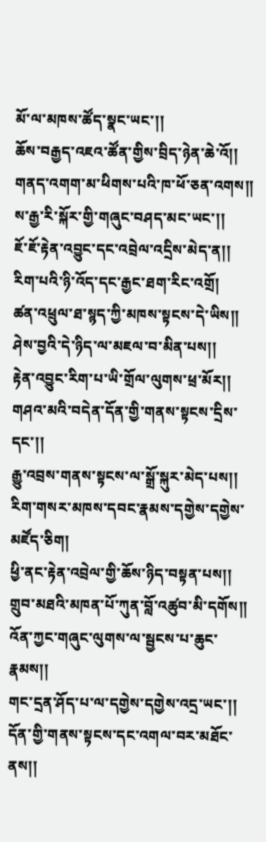མོ་ལ་མཁས་ཚོད་སྣང་ཡང་།།
ཆོས་བརྒྱད་འཇའ་ཚོན་གྱིས་བྲིད་ཉེན་ཆེ་འོ།།
གནད་འགག་མ་ཕིགས་པའི་ཁ་ཕོ་ཅན་འགས།།
ས་རྒྱ་རི་སྐོར་གྱི་གཞུང་བཤད་མང་ཡང་།།
ཇོ་ཇོ་རྟེན་འབྱུང་དང་འབྲེལ་འདྲིས་མེད་ན།།
རིག་པའི་ཉི་འོད་དང་རྒྱང་ཐག་རིང་འགྲོ།
ཚན་འཕྲུལ་ཐ་སྙད་ཀྱི་མཁས་སྟངས་དེ་ཡིས།།
ཤེས་བྱའི་དེ་ཉིད་ལ་མཇལ་བ་མིན་པས།།
རྟེན་འབྱུང་རིག་པ་ཡི་གྲོལ་ལུགས་ཕྲ་མོར།།
གཤའ་མའི་བདེན་དོན་གྱི་གནས་སྟངས་དྲིས་དང་།།
རྒྱུ་འབྲས་གནས་སྟངས་ལ་སྒྲོ་སྐུར་མེད་པས།།
རིག་གསར་མཁས་དབང་རྣམས་དགྱེས་དགྱེས་མཛོད་ཅིག།
ཕྱི་ནང་རྟེན་འབྲེལ་གྱི་ཆོས་ཉིད་བསྟན་པས།།
གྲུབ་མཐའི་མཁན་པོ་ཀུན་བློ་འཚུབ་མི་དགོས།།
འོན་ཀྱང་གཞུང་ལུགས་ལ་སྦྱངས་པ་ཆུང་རྣམས།།
གང་དྲན་ཤོད་པ་ལ་དགྱེས་དགྱེས་འདྲ་ཡང་།།
དོན་གྱི་གནས་སྟངས་དང་འགལ་བར་མཐོང་ནས།།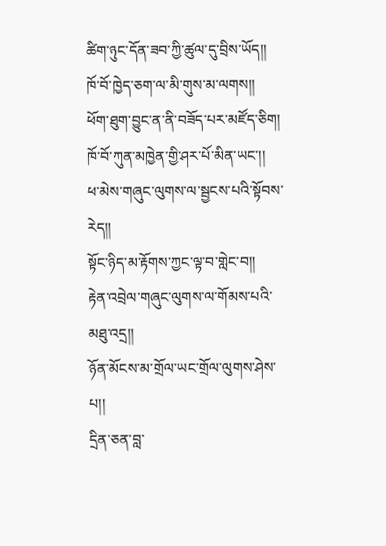ཚིག་ཉུང་དོན་ཟབ་ཀྱི་ཚུལ་དུ་བྲིས་ཡོད།།
ཁོ་བོ་ཁྱེད་ཅག་ལ་མི་གུས་མ་ལགས།།
ཕོག་ཐུག་བྱུང་ན་ནི་བཟོད་པར་མཛོད་ཅིག།
ཁོ་བོ་ཀུན་མཁྱེན་གྱི་ཤར་པོ་མིན་ཡང་།།
ཕ་མེས་གཞུང་ལུགས་ལ་སྦྱངས་པའི་སྟོབས་རེད།།
སྟོང་ཉིད་མ་རྟོགས་ཀྱང་ལྟ་བ་གླེང་བ།།
རྟེན་འབྲེལ་གཞུང་ལུགས་ལ་གོམས་པའི་མཐུ་འདྲ།།
ཉོན་མོངས་མ་གྲོལ་ཡང་གྲོལ་ལུགས་ཤེས་པ།།
དྲིན་ཅན་བླ་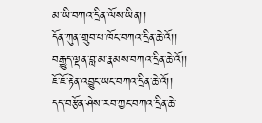མ་ཡི་བཀའ་དྲིན་ལོས་ཡིན།།
དོན་ཀུན་གྲུབ་པ་ཁོང་བཀའ་དྲིན་ཆེ་འོ།།
བརྒྱུད་ལྡན་བླ་མ་རྣམས་བཀའ་དྲིན་ཆེ་འོ།།
ཇོ་ཇོ་རྟེན་འབྱུང་ཡང་བཀའ་དྲིན་ཆེ་འོ།།
དད་བརྩོན་ཤེས་རབ་ཀྱང་བཀའ་དྲིན་ཆེ་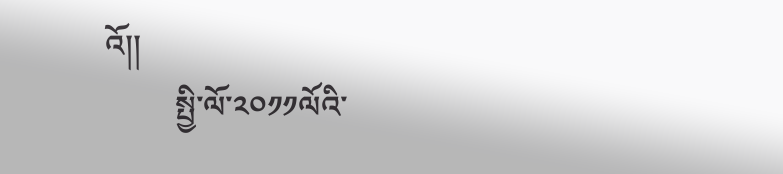འོ།།
         སྤྱི་ལོ་༢༠༡༡ལོའི་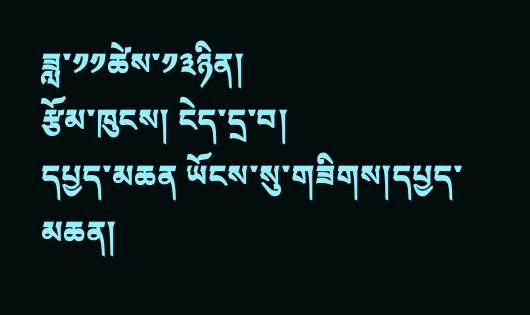ཟླ་༡༡ཚེས་༡༣ཉིན།
རྩོམ་ཁུངས། ངེད་དྲ་བ།
དཔྱད་མཆན ཡོངས་སུ་གཟིགས།དཔྱད་མཆན།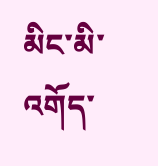མིང་མི་འགོད་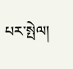པར་སྤེལ།